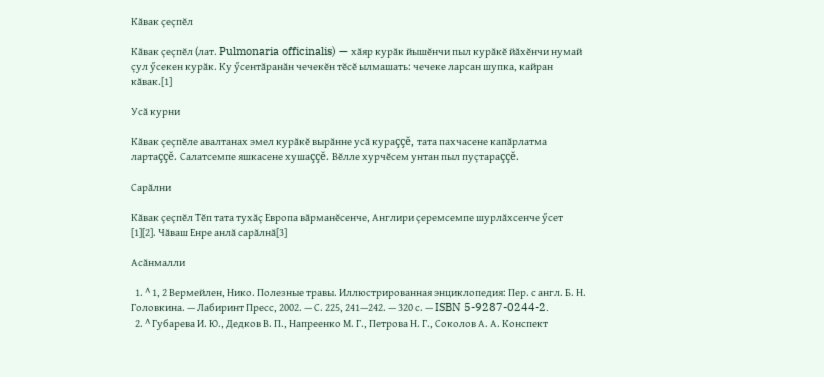Кăвак çеçпĕл

Кăвак çеçпĕл (лат. Pulmonaria officinalis) — хăяр курăк йышĕнчи пыл курăкĕ йăхĕнчи нумай çул ӳсекен курăк. Ку ӳсентăранăн чечекĕн тĕсĕ ылмашать: чечеке ларсан шупка, кайран кăвак.[1]

Усă курни

Кăвак çеçпĕле авалтанах эмел курăкĕ вырăнне усă кураççĕ, тата пахчасене капăрлатма лартаççĕ. Салатсемпе яшкасене хушаççĕ. Вĕлле хурчĕсем унтан пыл пуçтараççĕ.

Сарăлни

Кăвак çеçпĕл Тĕп тата тухăç Европа вăрманĕсенче, Англири çеремсемпе шурлăхсенче ӳсет [1][2]. Чăваш Енре анлă сарăлнă[3]

Асăнмалли

  1. ^ 1, 2 Вермейлен, Нико. Полезные травы. Иллюстрированная энциклопедия: Пер. с англ. Б. Н. Головкина. — Лабиринт Пресс, 2002. — С. 225, 241—242. — 320 с. — ISBN 5-9287-0244-2.
  2. ^ Губарева И. Ю., Дедков В. П., Напреенко М. Г., Петрова Н. Г., Соколов А. А. Конспект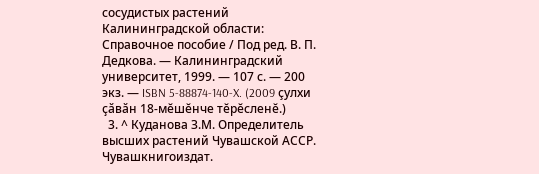сосудистых растений Калининградской области: Справочное пособие / Под ред. В. П. Дедкова. — Калининградский университет, 1999. — 107 с. — 200 экз. — ISBN 5-88874-140-X. (2009 çулхи ҫӑвӑн 18-мĕшĕнче тĕрĕсленĕ.)
  3. ^ Куданова З.М. Определитель высших растений Чувашской АССР. Чувашкнигоиздат.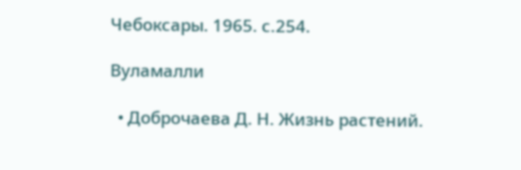Чебоксары. 1965. с.254.

Вуламалли

  • Доброчаева Д. Н. Жизнь растений.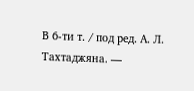В 6-ти т. / под ред. А. Л. Тахтаджяна. —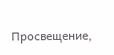Просвещение,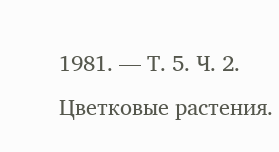1981. — Т. 5. Ч. 2. Цветковые растения.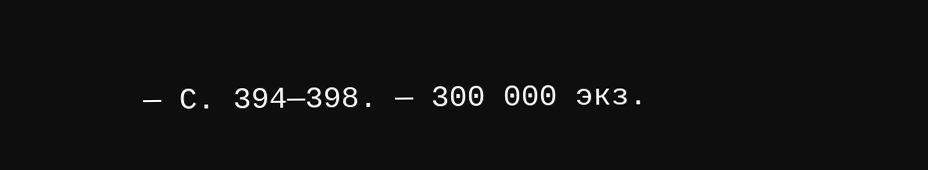— С. 394—398. — 300 000 экз.